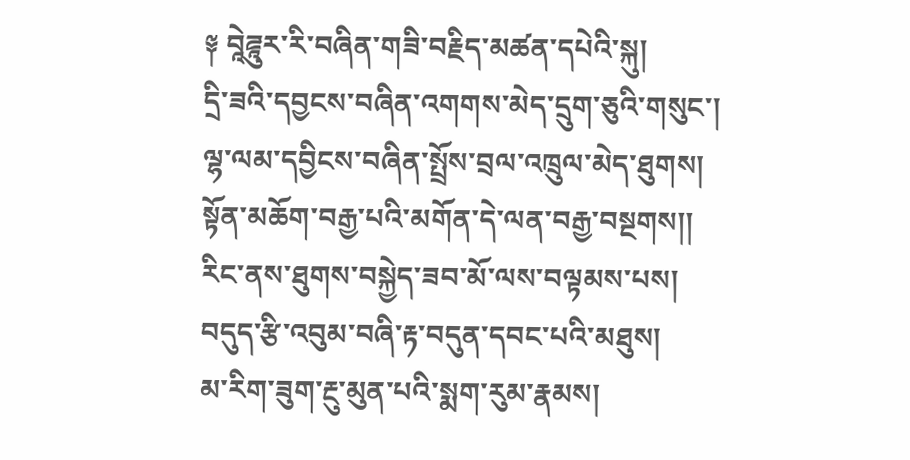༈ བཱེཌྲཱུར་རི་བཞིན་གཟི་བརྗིད་མཚན་དཔེའི་སྐུ།
དྲི་ཟའི་དབྱངས་བཞིན་འགགས་མེད་དྲུག་ཅུའི་གསུང་།
ལྷ་ལམ་དབྱིངས་བཞིན་སྤྲོས་བྲལ་འཁྲུལ་མེད་ཐུགས།
སྟོན་མཆོག་བརྒྱ་པའི་མགོན་དེ་ལན་བརྒྱ་བསྔགས།།
རིང་ནས་ཐུགས་བསྐྱེད་ཟབ་མོ་ལས་བལྟམས་པས།
བདུད་རྩི་འབུམ་བཞི་རྟ་བདུན་དབང་པའི་མཐུས།
མ་རིག་ཟུག་རྔུ་མུན་པའི་སྨག་རུམ་རྣམས།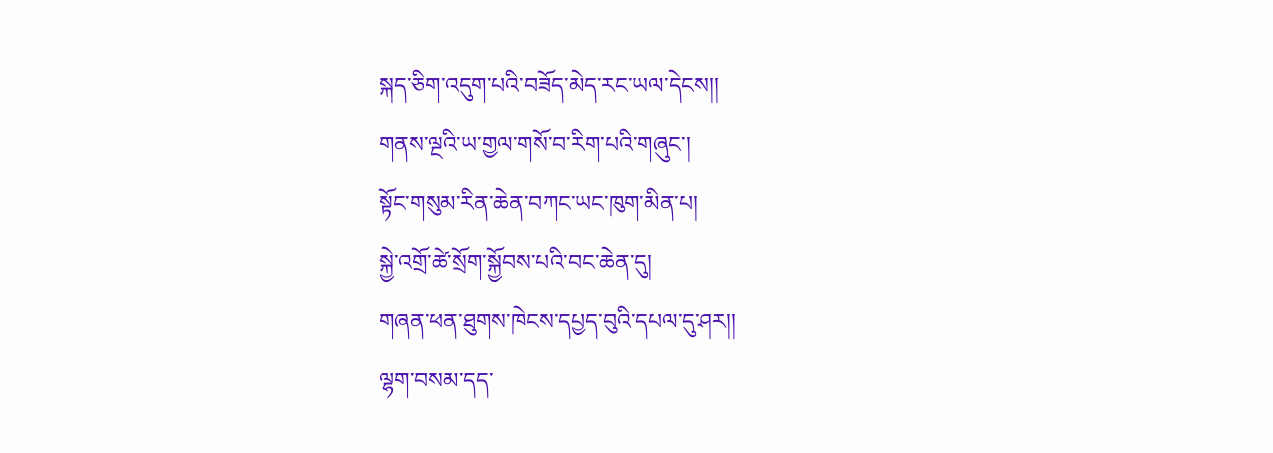སྐད་ཅིག་འདུག་པའི་བཟོད་མེད་རང་ཡལ་དེངས།།
གནས་ལྔའི་ཡ་གྱལ་གསོ་བ་རིག་པའི་གཞུང་།
སྟོང་གསུམ་རིན་ཆེན་བཀང་ཡང་ཁུག་མིན་པ།
སྐྱེ་འགྲོ་ཚེ་སྲོག་སྐྱོབས་པའི་བང་ཆེན་དུ།
གཞན་ཕན་ཐུགས་ཁེངས་དཔྱད་བུའི་དཔལ་དུ་ཤར།།
ལྷག་བསམ་དད་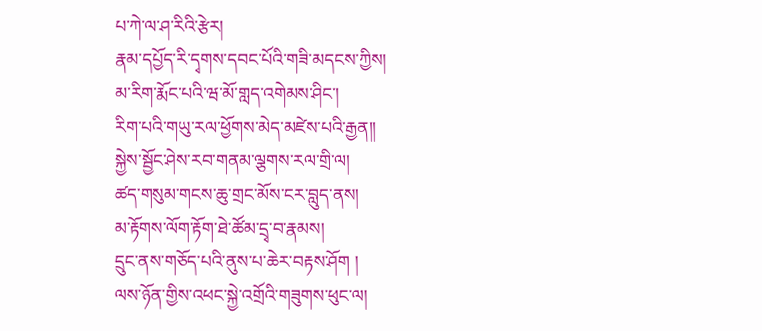པ་ཀེ་ལ་ཤ་རིའི་རྩེར།
རྣམ་དཔྱོད་རི་དྭགས་དབང་པོའི་གཟི་མདངས་ཀྱིས།
མ་རིག་རྨོང་པའི་ཝ་མོ་གླད་འགེམས་ཤིང་།
རིག་པའི་གཡུ་རལ་ཕྱོགས་མེད་མཛེས་པའི་རྒྱན།།
སྐྱེས་སྦྱོང་ཤེས་རབ་གནམ་ལྕགས་རལ་གྲི་ལ།
ཚད་གསུམ་གངས་ཆུ་གྲང་མོས་ངར་བླུད་ནས།
མ་རྟོགས་ལོག་རྟོག་ཐེ་ཚོམ་དྲྭ་བ་རྣམས།
དྲུང་ནས་གཅོད་པའི་ནུས་པ་ཆེར་བརྟས་ཤོག །
ལས་ཉོན་གྱིས་འཕང་སྐྱེ་འགྲོའི་གཟུགས་ཕུང་ལ།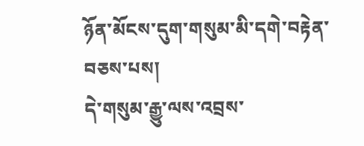ཉོན་མོངས་དུག་གསུམ་མི་དགེ་བརྟེན་བཅས་པས།
དེ་གསུམ་རྒྱུ་ལས་འབྲས་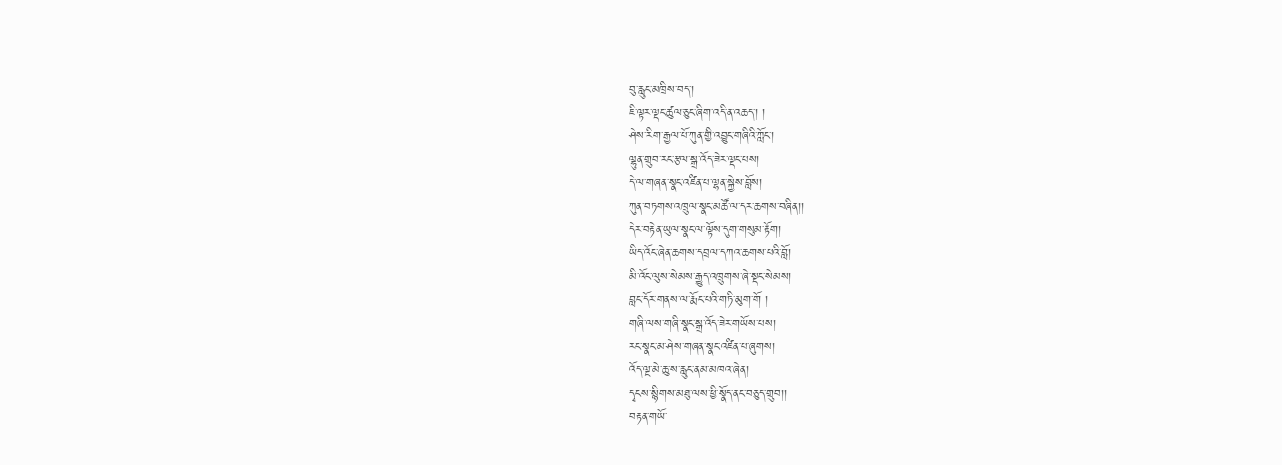བུ་རླུང་མཁྲིས་བད་།
ཇི་ལྟར་ལྡང་ཚུལ་ཅུང་ཞིག་འདི་ན་འཆད་། །
ཤེས་རིག་རྒྱལ་པོ་ཀུན་གྱི་འབྱུང་གཞིའི་ཀློང་།
ལྷུན་གྲུབ་རང་རྩལ་སྒྲ་འོད་ཟེར་ལྡང་པས།
དེ་ལ་གཞན་སྣང་འཛིན་པ་ལྷན་སྐྱེས་བློས།
ཀུན་བཏགས་འཁྲུལ་སྣང་མཚོ་ལ་དར་ཆགས་བཞིན།།
དེར་བརྟེན་ཡུལ་སྣང་ལ་ལྟོས་དུག་གསུམ་རྟོག།
ཡིད་འོང་ཞེན་ཆགས་དབྲལ་དཀའ་ཆགས་པའི་བློ།
མི་འོང་ལུས་སེམས་རྒྱུད་འཁྲུགས་ཞེ་སྡང་སེམས།
བླང་དོར་གནས་ལ་རྨོང་པའི་གཏི་མུག་གོ །
གཞི་ལས་གཞི་སྣང་སྒྲ་འོད་ཟེར་གཡོས་པས།
རང་སྣང་མ་ཤེས་གཞན་སྣང་འཛིན་པ་ཞུགས།
འོད་ལྔ་མེ་ཆུ་ས་རླུང་ནམ་མཁའ་ཞེན།
དྭངས་སྙིགས་མཐུ་ལས་ཕྱི་སྣོད་ནང་བཅུད་གྲུབ།།
བརྟན་གཡོ་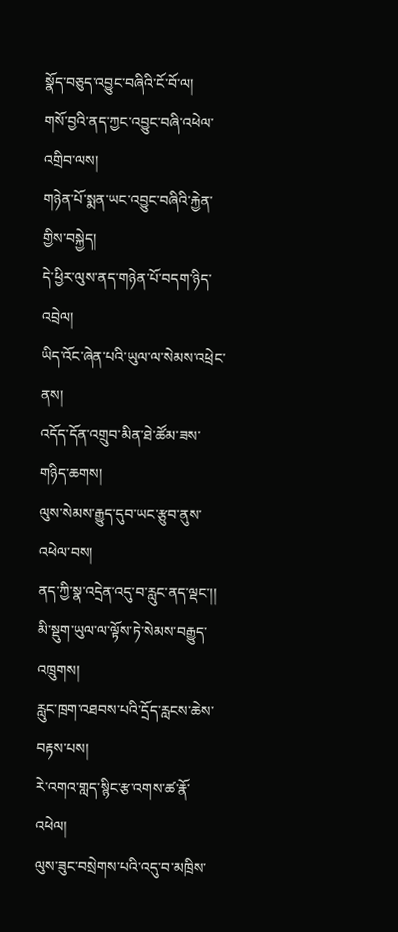སྣོད་བཅུད་འབྱུང་བཞིའི་ངོ་བོ་ལ།
གསོ་བྱའི་ནད་ཀྱང་འབྱུང་བཞི་འཕེལ་འགྲིབ་ལས།
གཉེན་པོ་སྨན་ཡང་འབྱུང་བཞིའི་རྐྱེན་གྱིས་བསྐྱེད།
དེ་ཕྱིར་ལུས་ནད་གཉེན་པོ་བདག་ཉིད་འབྲེལ།
ཡིད་འོང་ཞེན་པའི་ཡུལ་ལ་སེམས་འཕྲེང་ནས།
འདོད་དོན་འགྲུབ་མིན་ཐེ་ཚོམ་ཟས་གཉིད་ཆགས།
ལུས་སེམས་རྒྱུད་དུབ་ཡང་རྩུབ་ནུས་འཕེལ་བས།
ནད་ཀྱི་སྣ་འདྲེན་འདུ་བ་རླུང་ནད་ལྡང་།།
མི་སྡུག་ཡུལ་ལ་ལྟོས་ཏེ་སེམས་བརྒྱུད་འཁྲུགས།
རླུང་ཁྲག་འཐབས་པའི་དྲོད་རླངས་ཆེས་བརྟས་པས།
རེ་འགའ་གླད་སྙིང་རྩ་འགས་ཚ་རྣོ་འཕེལ།
ལུས་ཟུང་བསྲེགས་པའི་འདུ་བ་མཁྲིས་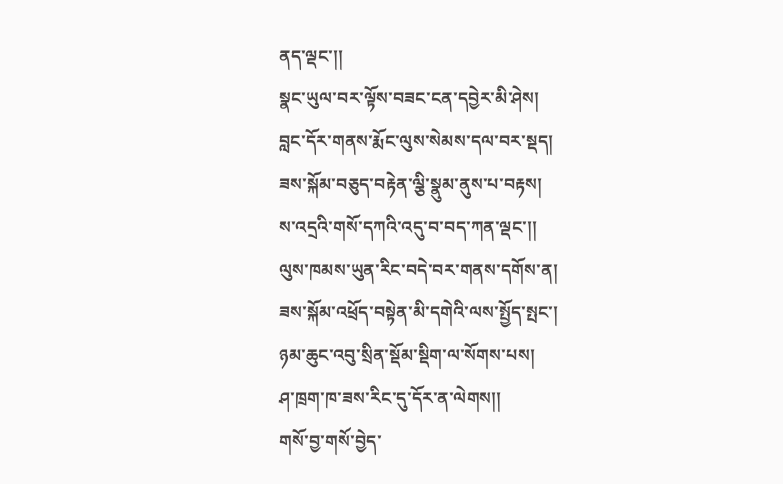ནད་ལྡང་།།
སྣང་ཡུལ་བར་ལྟོས་བཟང་ངན་དབྱེར་མི་ཤེས།
བླང་དོར་གནས་རྨོང་ལུས་སེམས་དལ་བར་སྡད།
ཟས་སྐོམ་བཅུད་བརྟེན་ལྕི་སྣུམ་ནུས་པ་བརྟས།
ས་འདྲའི་གསོ་དཀའི་འདུ་བ་བད་ཀན་ལྡང་།།
ལུས་ཁམས་ཡུན་རིང་བདེ་བར་གནས་དགོས་ན།
ཟས་སྐོམ་འཕྲོད་བསྟེན་མི་དགེའི་ལས་སྤྱོད་སྤང་།
ཉམ་ཆུང་འབུ་སྲིན་སྡོམ་སྡིག་ལ་སོགས་པས།
ཤ་ཁྲག་ཁ་ཟས་རིང་དུ་དོར་ན་ལེགས།།
གསོ་བྱ་གསོ་བྱེད་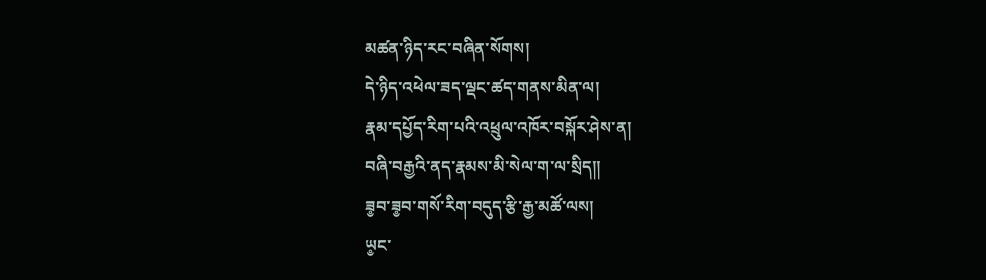མཚན་ཉིད་རང་བཞིན་སོགས།
དེ་ཉིད་འཕེལ་ཟད་ལྡང་ཚད་གནས་མིན་ལ།
རྣམ་དཔྱོད་རིག་པའི་འཕྲུལ་འཁོར་བསྐོར་ཤེས་ན།
བཞི་བརྒྱའི་ནད་རྣམས་མི་སེལ་ག་ལ་སྲིད།།
ཟ༵བ་ཟ༵བ་གསོ་རིག་བདུད་རྩི་རྒྱ་མཚོ་ལས།
ཡ༵ང་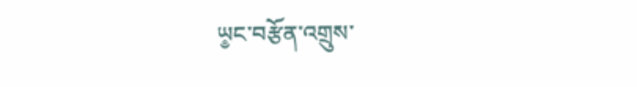ཡ༵ང་བརྩོན་འགྲུས་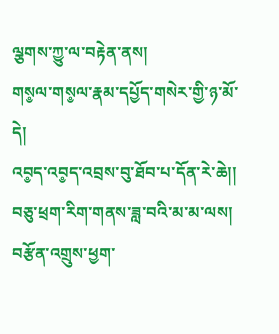ལྕགས་ཀྱུ་ལ་བརྟེན་ནས།
གས༵ལ་གས༵ལ་རྣམ་དཔྱོད་གསེར་གྱི་ཉ་མོ་དེ།
འབ༵ད་འབ༵ད་འབྲས་བུ་ཐོབ་པ་དོན་རེ་ཆེ།།
བཅུ་ཕྲག་རིག་གནས་ཟླ་བའི་མ་མ་ལས།
བརྩོན་འགྲུས་ཕྱག་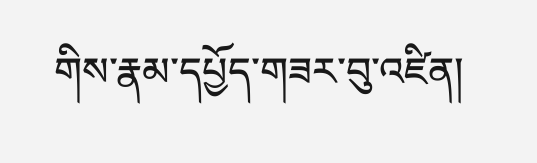གིས་རྣམ་དཔྱོད་གཟར་བུ་འཛིན།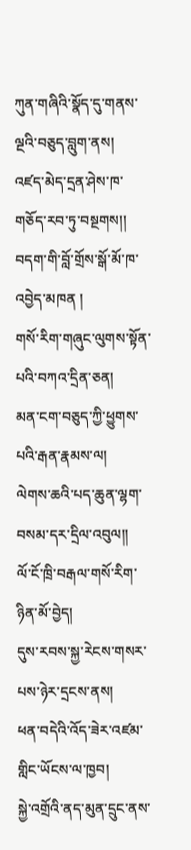ཀུན་གཞིའི་སྣོད་དུ་གནས་ལྔའི་བཅུད་བླུག་ནས།
འཛད་མེད་དྲན་ཤེས་ཁ་གཅོད་རབ་ཏུ་བསྔགས།།
བདག་གི་བློ་གྲོས་སྒོ་མོ་ཁ་འབྱེད་མཁན །
གསོ་རིག་གཞུང་ལུགས་སྟོན་པའི་བཀའ་དྲིན་ཅན།
མན་ངག་བཅུད་ཀྱི་ཕྱུགས་པའི་རྒན་རྣམས་ལ།
ལེགས་ཆའི་པད་ཆུན་ལྷག་བསམ་དར་དྲིལ་འབུལ།།
ལོ་ངོ་ཁྲི་བརྒལ་གསོ་རིག་ཉིན་མོ་བྱེད།
དུས་རབས་སྐྱ་རེངས་གསར་པས་ཉེར་དྲངས་ནས།
ཕན་བདེའི་འོད་ཟེར་འཛམ་གླིང་ཡོངས་ལ་ཁྱབ།
སྐྱེ་འགྲོའི་ནད་མུན་དྲུང་ནས་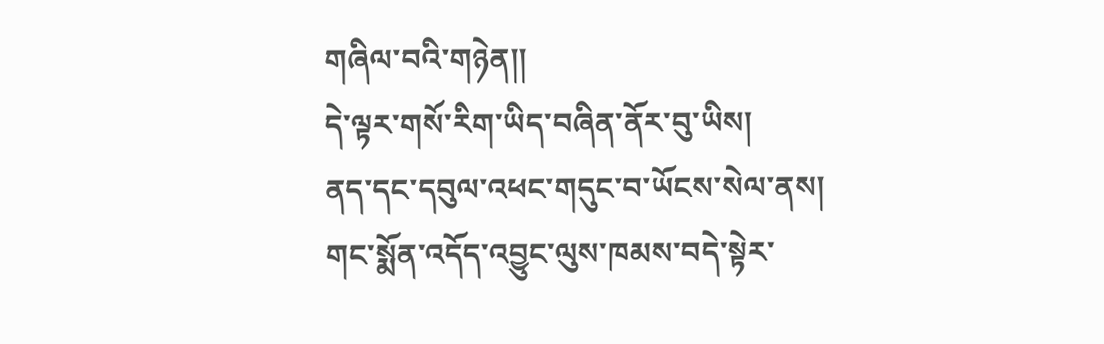གཞིལ་བའི་གཉེན།།
དེ་ལྟར་གསོ་རིག་ཡིད་བཞིན་ནོར་བུ་ཡིས།
ནད་དང་དབུལ་འཕང་གདུང་བ་ཡོངས་སེལ་ནས།
གང་སྨོན་འདོད་འབྱུང་ལུས་ཁམས་བདེ་སྟེར་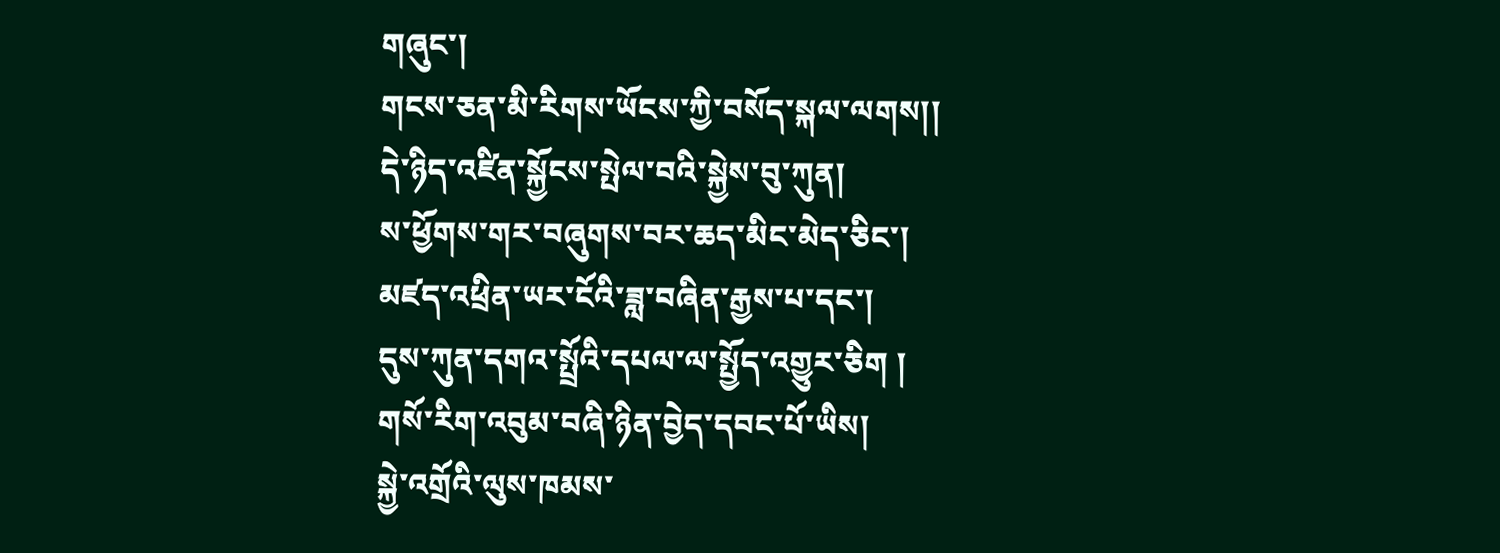གཞུང་།
གངས་ཅན་མི་རིགས་ཡོངས་ཀྱི་བསོད་སྐལ་ལགས།།
དེ་ཉིད་འཛིན་སྐྱོངས་སྤེལ་བའི་སྐྱེས་བུ་ཀུན།
ས་ཕྱོགས་གར་བཞུགས་བར་ཆད་མིང་མེད་ཅིང་།
མཛད་འཕྲིན་ཡར་ངོའི་ཟླ་བཞིན་རྒྱས་པ་དང་།
དུས་ཀུན་དགའ་སྤྲོའི་དཔལ་ལ་སྤྱོད་འགྱུར་ཅིག །
གསོ་རིག་འབུམ་བཞི་ཉིན་བྱེད་དབང་པོ་ཡིས།
སྐྱེ་འགྲོའི་ལུས་ཁམས་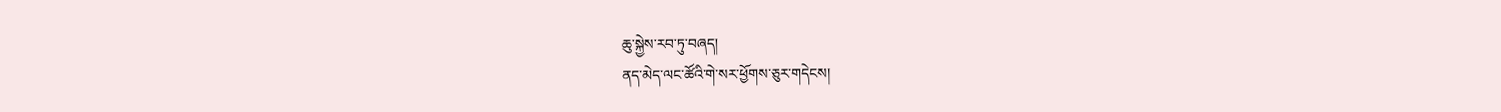ཆུ་སྐྱེས་རབ་ཏུ་བཞད།
ནད་མེད་ལང་ཚོའི་གེ་སར་ཕྱོགས་ཅུར་གདེངས།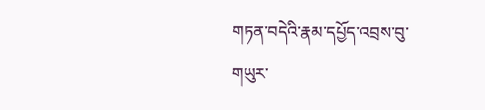གཏན་བདེའི་རྣམ་དཔྱོད་འབྲས་བུ་གཡུར་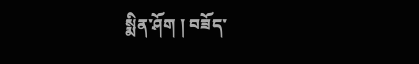སྨིན་ཤོག ། བཟོད་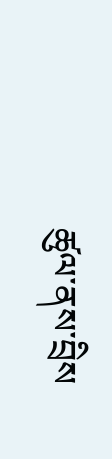ཚུལ་ནས་བྲིས